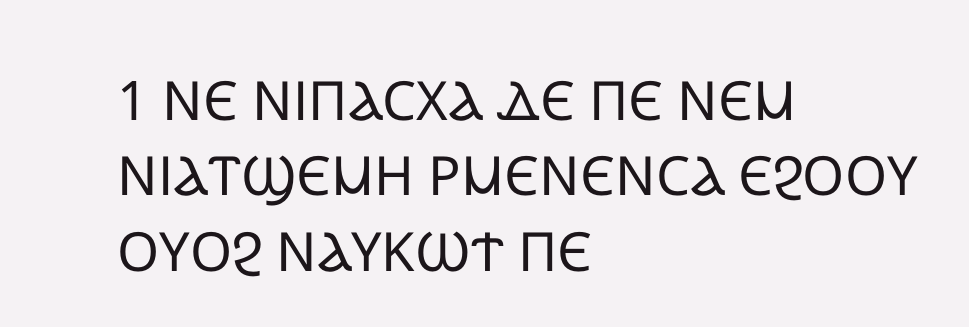1 ⲚⲈ ⲚⲒⲠⲀⲤⲬⲀ ⲆⲈ ⲠⲈ ⲚⲈⲘ ⲚⲒⲀⲦϢⲈⲘⲎ ⲢⲘⲈⲚⲈⲚⲤⲀ ⲈϨⲞⲞⲨ ⲞⲨⲞϨ ⲚⲀⲨⲔⲰϮ ⲠⲈ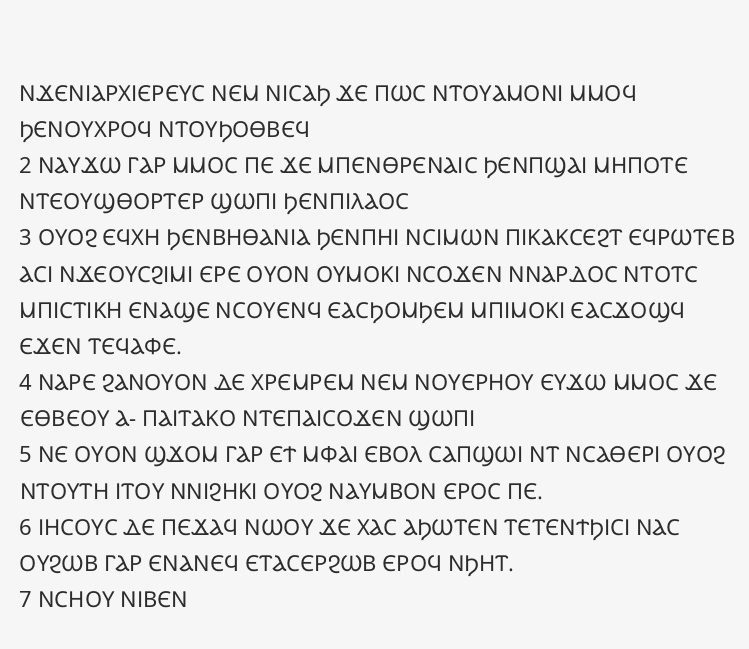ⲚϪⲈⲚⲒⲀⲢⲬⲒⲈⲢⲈⲨⲤ ⲚⲈⲘ ⲚⲒⲤⲀϦ ϪⲈ ⲠⲰⲤ ⲚⲦⲞⲨⲀⲘⲞⲚⲒ ⲘⲘⲞϤ ϦⲈⲚⲞⲨⲬⲢⲞϤ ⲚⲦⲞⲨϦⲞⲐⲂⲈϤ
2 ⲚⲀⲨϪⲰ ⲄⲀⲢ ⲘⲘⲞⲤ ⲠⲈ ϪⲈ ⲘⲠⲈⲚⲐⲢⲈⲚⲀⲒⲤ ϦⲈⲚⲠϢⲀⲒ ⲘⲎⲠⲞⲦⲈ ⲚⲦⲈⲞⲨϢⲐⲞⲢⲦⲈⲢ ϢⲰⲠⲒ ϦⲈⲚⲠⲒⲖⲀⲞⲤ
3 ⲞⲨⲞϨ ⲈϤⲬⲎ ϦⲈⲚⲂⲎⲐⲀⲚⲒⲀ ϦⲈⲚⲠⲎⲒ ⲚⲤⲒⲘⲰⲚ ⲠⲒⲔⲀⲔⲤⲈϨⲦ ⲈϤⲢⲰⲦⲈⲂ ⲀⲤⲒ ⲚϪⲈⲞⲨⲤϨⲒⲘⲒ ⲈⲢⲈ ⲞⲨⲞⲚ ⲞⲨⲘⲞⲔⲒ ⲚⲤⲞϪⲈⲚ ⲚⲚⲀⲢⲆⲞⲤ ⲚⲦⲞⲦⲤ ⲘⲠⲒⲤⲦⲒⲔⲎ ⲈⲚⲀϢⲈ ⲚⲤⲞⲨⲈⲚϤ ⲈⲀⲤϦⲞⲘϦⲈⲘ ⲘⲠⲒⲘⲞⲔⲒ ⲈⲀⲤϪⲞϢϤ ⲈϪⲈⲚ ⲦⲈϤⲀⲪⲈ.
4 ⲚⲀⲢⲈ ϨⲀⲚⲞⲨⲞⲚ ⲆⲈ ⲬⲢⲈⲘⲢⲈⲘ ⲚⲈⲘ ⲚⲞⲨⲈⲢⲎⲞⲨ ⲈⲨϪⲰ ⲘⲘⲞⲤ ϪⲈ ⲈⲐⲂⲈⲞⲨ Ⲁ- ⲠⲀⲒⲦⲀⲔⲞ ⲚⲦⲈⲠⲀⲒⲤⲞϪⲈⲚ ϢⲰⲠⲒ
5 ⲚⲈ ⲞⲨⲞⲚ ϢϪⲞⲘ ⲄⲀⲢ ⲈϮ ⲘⲪⲀⲒ ⲈⲂⲞⲖ ⲤⲀⲠϢⲰⲒ ⲚⲦ ⲚⲤⲀⲐⲈⲢⲒ ⲞⲨⲞϨ ⲚⲦⲞⲨⲦⲎ ⲒⲦⲞⲨ ⲚⲚⲒϨⲎⲔⲒ ⲞⲨⲞϨ ⲚⲀⲨⲘⲂⲞⲚ ⲈⲢⲞⲤ ⲠⲈ.
6 ⲒⲎⲤⲞⲨⲤ ⲆⲈ ⲠⲈϪⲀϤ ⲚⲰⲞⲨ ϪⲈ ⲬⲀⲤ ⲀϦⲰⲦⲈⲚ ⲦⲈⲦⲈⲚϮϦⲒⲤⲒ ⲚⲀⲤ ⲞⲨϨⲰⲂ ⲄⲀⲢ ⲈⲚⲀⲚⲈϤ ⲈⲦⲀⲤⲈⲢϨⲰⲂ ⲈⲢⲞϤ ⲚϦⲎⲦ.
7 ⲚⲤⲎⲞⲨ ⲚⲒⲂⲈⲚ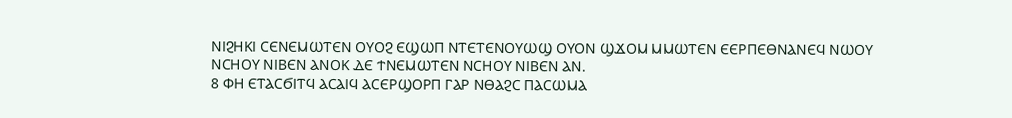ⲚⲒϨⲎⲔⲒ ⲤⲈⲚⲈⲘⲰⲦⲈⲚ ⲞⲨⲞϨ ⲈϢⲰⲠ ⲚⲦⲈⲦⲈⲚⲞⲨⲰϢ ⲞⲨⲞⲚ ϢϪⲞⲘ ⲘⲘⲰⲦⲈⲚ ⲈⲈⲢⲠⲈⲐⲚⲀⲚⲈϤ ⲚⲰⲞⲨ ⲚⲤⲎⲞⲨ ⲚⲒⲂⲈⲚ ⲀⲚⲞⲔ ⲆⲈ ϮⲚⲈⲘⲰⲦⲈⲚ ⲚⲤⲎⲞⲨ ⲚⲒⲂⲈⲚ ⲀⲚ.
8 ⲪⲎ ⲈⲦⲀⲤϬⲒⲦϤ ⲀⲤⲀⲒϤ ⲀⲤⲈⲢϢⲞⲢⲠ ⲄⲀⲢ ⲚⲐⲀϨⲤ ⲠⲀⲤⲰⲘⲀ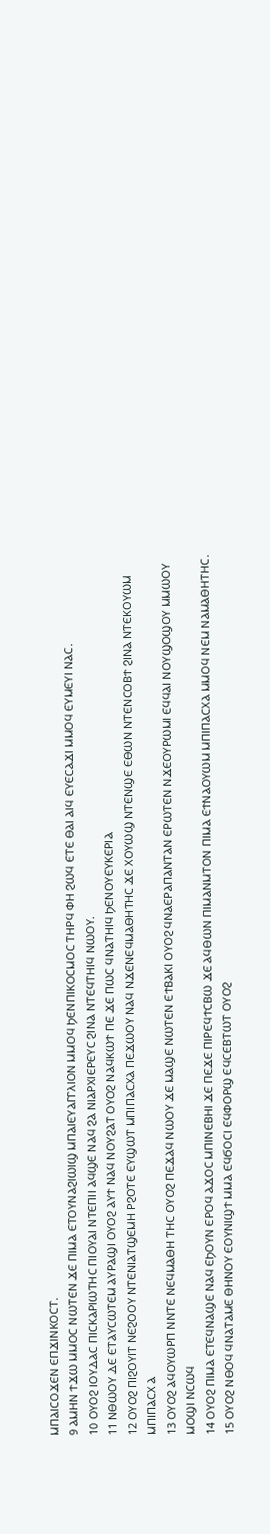ⲘⲠⲀⲒⲤⲞϪⲈⲚ ⲈⲠϪⲒⲚⲔⲞⲤⲦ.
9 ⲀⲘⲎⲚ ϮϪⲰ ⲘⲘⲞⲤ ⲚⲰⲦⲈⲚ ϪⲈ ⲠⲒⲘⲀ ⲈⲦⲞⲨⲚⲀϨⲒⲰⲒϢ ⲘⲠⲀⲒⲈⲨⲀⲄⲄⲖⲒⲞⲚ ⲘⲘⲞϤ ϦⲈⲚⲠⲒⲔⲞⲤⲘⲞⲤ ⲦⲎⲢϤ ⲪⲎ ϨⲰϤ ⲈⲦⲈ ⲐⲀⲒ ⲀⲒϤ ⲈⲨⲈⲤⲀϪⲒ ⲘⲘⲞϤ ⲈⲨⲘⲈⲨⲒ ⲚⲀⲤ.
10 ⲞⲨⲞϨ ⲒⲞⲨⲆⲀⲤ ⲠⲒⲤⲔⲀⲢⲒⲰⲦⲎⲤ ⲠⲒⲞⲨⲀⲒ ⲚⲦⲈⲠⲒⲒ ⲀϤϢⲈ ⲚⲀϤ ϨⲀ ⲚⲒⲀⲢⲬⲒⲈⲢⲈⲨⲤ ϨⲒⲚⲀ ⲚⲦⲈϤⲦⲎⲒϤ ⲚⲰⲞⲨ.
11 ⲚⲐⲰⲞⲨ ⲆⲈ ⲈⲦⲀⲨⲤⲰⲦⲈⲘ ⲀⲨⲢⲀϢⲒ ⲞⲨⲞϨ ⲀⲨϮ ⲚⲀϤ ⲚⲞⲨϨⲀⲦ ⲞⲨⲞϨ ⲚⲀϤⲔⲰϮ ⲠⲈ ϪⲈ ⲠⲰⲤ ϤⲚⲀⲦⲎⲒϤ ϦⲈⲚⲞⲨⲈⲨⲔⲈⲢⲒⲀ
12 ⲞⲨⲞϨ ⲠⲒϨⲞⲨⲒⲦ ⲚⲈϨⲞⲞⲨ ⲚⲦⲈⲚⲒⲀⲦϢⲈⲘⲎ ⲢϨⲞⲦⲈ ⲈⲨϢⲰⲦ ⲘⲠⲒⲠⲀⲤⲬⲀ ⲠⲈϪⲰⲞⲨ ⲚⲀϤ ⲚϪⲈⲚⲈϤⲘⲀⲐⲎⲦⲎⲤ ϪⲈ ⲬⲞⲨⲰϢ ⲚⲦⲈⲚϢⲈ ⲈⲐⲰⲚ ⲚⲦⲈⲚⲤⲞⲂϮ ϨⲒⲚⲀ ⲚⲦⲈⲔⲞⲨⲰⲘ ⲘⲠⲒⲠⲀⲤⲬ Ⲁ
13 ⲞⲨⲞϨ ⲀϤⲞⲨⲰⲢⲠ ⲚⲚⲦⲈ ⲚⲈϤⲘⲀⲐⲎ ⲦⲎⲤ ⲞⲨⲞϨ ⲠⲈϪⲀϤ ⲚⲰⲞⲨ ϪⲈ ⲘⲀϢⲈ ⲚⲰⲦⲈⲚ ⲈϮⲂⲀⲔⲒ ⲞⲨⲞϨ ϤⲚⲀⲈⲢⲀⲠⲀⲚⲦⲀⲚ ⲈⲢⲰⲦⲈⲚ ⲚϪⲈⲞⲨⲢⲰⲘⲒ ⲈϤϤⲀⲒ ⲚⲞⲨϢⲞϢⲞⲨ ⲘⲘⲰⲞⲨ ⲘⲞϢⲒ ⲚⲤⲰϤ
14 ⲞⲨⲞϨ ⲠⲒⲘⲀ ⲈⲦⲈϤⲚⲀϢⲈ ⲚⲀϤ ⲈϦⲞⲨⲚ ⲈⲢⲞϤ ⲀϪⲞⲤ ⲘⲠⲒⲚⲈⲂⲎⲒ ϪⲈ ⲠⲈϪⲈ ⲠⲒⲢⲈϤϮⲤⲂⲰ ϪⲈ ⲀϤⲐⲰⲚ ⲠⲒⲘⲀⲚⲘⲦⲞⲚ ⲠⲒⲘⲀ ⲈϮⲚⲀⲞⲨⲰⲘ ⲘⲠⲒⲠⲀⲤⲬⲀ ⲘⲘⲞϤ ⲚⲈⲘ ⲚⲀⲘⲀⲐⲎⲦⲎⲤ.
15 ⲞⲨⲞϨ ⲚⲐⲞϤ ϤⲚⲀⲦⲀⲘⲈ ⲐⲎⲚⲞⲨ ⲈⲞⲨⲚⲒϢϮ ⲘⲘⲀ ⲈϤϬⲞⲤⲒ ⲈϤⲪⲞⲢϢ ⲈϤⲤⲈⲂⲦⲰⲦ ⲞⲨⲞϨ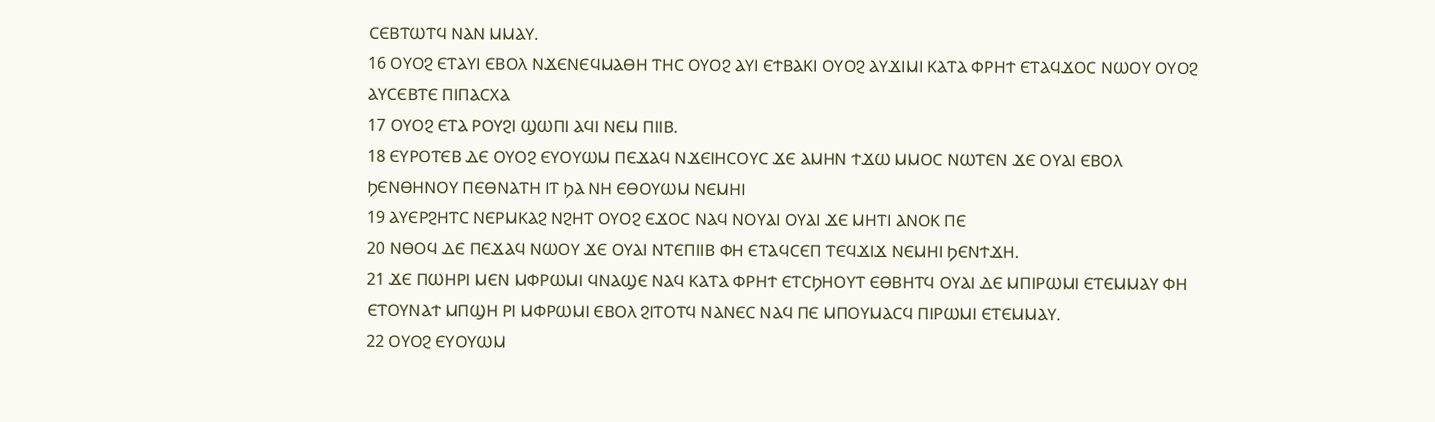ⲤⲈⲂⲦⲰⲦϤ ⲚⲀⲚ ⲘⲘⲀⲨ.
16 ⲞⲨⲞϨ ⲈⲦⲀⲨⲒ ⲈⲂⲞⲖ ⲚϪⲈⲚⲈϤⲘⲀⲐⲎ ⲦⲎⲤ ⲞⲨⲞϨ ⲀⲨⲒ ⲈϮⲂⲀⲔⲒ ⲞⲨⲞϨ ⲀⲨϪⲒⲘⲒ ⲔⲀⲦⲀ ⲪⲢⲎϮ ⲈⲦⲀϤϪⲞⲤ ⲚⲰⲞⲨ ⲞⲨⲞϨ ⲀⲨⲤⲈⲂⲦⲈ ⲠⲒⲠⲀⲤⲬⲀ
17 ⲞⲨⲞϨ ⲈⲦⲀ ⲢⲞⲨϨⲒ ϢⲰⲠⲒ ⲀϤⲒ ⲚⲈⲘ ⲠⲒⲒⲂ.
18 ⲈⲨⲢⲞⲦⲈⲂ ⲆⲈ ⲞⲨⲞϨ ⲈⲨⲞⲨⲰⲘ ⲠⲈϪⲀϤ ⲚϪⲈⲒⲎⲤⲞⲨⲤ ϪⲈ ⲀⲘⲎⲚ ϮϪⲰ ⲘⲘⲞⲤ ⲚⲰⲦⲈⲚ ϪⲈ ⲞⲨⲀⲒ ⲈⲂⲞⲖ ϦⲈⲚⲐⲎⲚⲞⲨ ⲠⲈⲐⲚⲀⲦⲎ ⲒⲦ ϦⲀ ⲚⲎ ⲈⲐⲞⲨⲰⲘ ⲚⲈⲘⲎⲒ
19 ⲀⲨⲈⲢϨⲎⲦⲤ ⲚⲈⲢⲘⲔⲀϨ ⲚϨⲎⲦ ⲞⲨⲞϨ ⲈϪⲞⲤ ⲚⲀϤ ⲚⲞⲨⲀⲒ ⲞⲨⲀⲒ ϪⲈ ⲘⲎⲦⲒ ⲀⲚⲞⲔ ⲠⲈ
20 ⲚⲐⲞϤ ⲆⲈ ⲠⲈϪⲀϤ ⲚⲰⲞⲨ ϪⲈ ⲞⲨⲀⲒ ⲚⲦⲈⲠⲒⲒⲂ ⲪⲎ ⲈⲦⲀϤⲤⲈⲠ ⲦⲈϤϪⲒϪ ⲚⲈⲘⲎⲒ ϦⲈⲚϮϪⲎ.
21 ϪⲈ ⲠⲰⲎⲢⲒ ⲘⲈⲚ ⲘⲪⲢⲰⲘⲒ ϤⲚⲀϢⲈ ⲚⲀϤ ⲔⲀⲦⲀ ⲪⲢⲎϮ ⲈⲦⲤϦⲎⲞⲨⲦ ⲈⲐⲂⲎⲦϤ ⲞⲨⲀⲒ ⲆⲈ ⲘⲠⲒⲢⲰⲘⲒ ⲈⲦⲈⲘⲘⲀⲨ ⲪⲎ ⲈⲦⲞⲨⲚⲀϮ ⲘⲠϢⲎ ⲢⲒ ⲘⲪⲢⲰⲘⲒ ⲈⲂⲞⲖ ϨⲒⲦⲞⲦϤ ⲚⲀⲚⲈⲤ ⲚⲀϤ ⲠⲈ ⲘⲠⲞⲨⲘⲀⲤϤ ⲠⲒⲢⲰⲘⲒ ⲈⲦⲈⲘⲘⲀⲨ.
22 ⲞⲨⲞϨ ⲈⲨⲞⲨⲰⲘ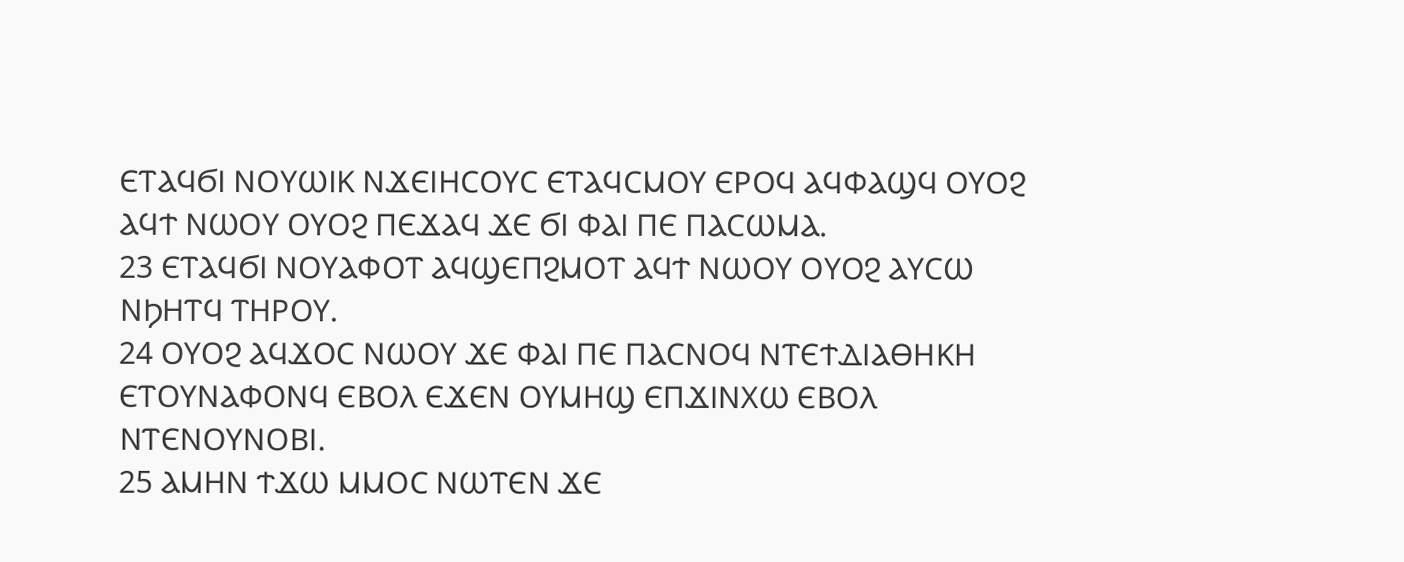ⲈⲦⲀϤϬⲒ ⲚⲞⲨⲰⲒⲔ ⲚϪⲈⲒⲎⲤⲞⲨⲤ ⲈⲦⲀϤⲤⲘⲞⲨ ⲈⲢⲞϤ ⲀϤⲪⲀϢϤ ⲞⲨⲞϨ ⲀϤϮ ⲚⲰⲞⲨ ⲞⲨⲞϨ ⲠⲈϪⲀϤ ϪⲈ ϬⲒ ⲪⲀⲒ ⲠⲈ ⲠⲀⲤⲰⲘⲀ.
23 ⲈⲦⲀϤϬⲒ ⲚⲞⲨⲀⲪⲞⲦ ⲀϤϢⲈⲠϨⲘⲞⲦ ⲀϤϮ ⲚⲰⲞⲨ ⲞⲨⲞϨ ⲀⲨⲤⲰ ⲚϦⲎⲦϤ ⲦⲎⲢⲞⲨ.
24 ⲞⲨⲞϨ ⲀϤϪⲞⲤ ⲚⲰⲞⲨ ϪⲈ ⲪⲀⲒ ⲠⲈ ⲠⲀⲤⲚⲞϤ ⲚⲦⲈϮⲆⲒⲀⲐⲎⲔⲎ ⲈⲦⲞⲨⲚⲀⲪⲞⲚϤ ⲈⲂⲞⲖ ⲈϪⲈⲚ ⲞⲨⲘⲎϢ ⲈⲠϪⲒⲚⲬⲰ ⲈⲂⲞⲖ ⲚⲦⲈⲚⲞⲨⲚⲞⲂⲒ.
25 ⲀⲘⲎⲚ ϮϪⲰ ⲘⲘⲞⲤ ⲚⲰⲦⲈⲚ ϪⲈ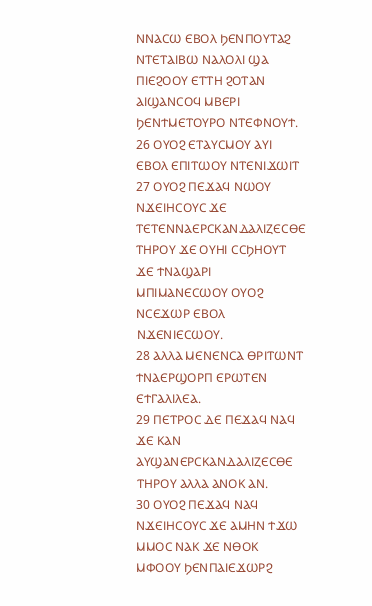ⲚⲚⲀⲤⲰ ⲈⲂⲞⲖ ϦⲈⲚⲠⲞⲨⲦⲀϨ ⲚⲦⲈⲦⲀⲒⲂⲰ ⲚⲀⲖⲞⲖⲒ ϢⲀ ⲠⲒⲈϨⲞⲞⲨ ⲈⲦⲦⲎ ϨⲞⲦⲀⲚ ⲀⲒϢⲀⲚⲤⲞϤ ⲘⲂⲈⲢⲒ ϦⲈⲚϮⲘⲈⲦⲞⲨⲢⲞ ⲚⲦⲈⲪⲚⲞⲨϮ.
26 ⲞⲨⲞϨ ⲈⲦⲀⲨⲤⲘⲞⲨ ⲀⲨⲒ ⲈⲂⲞⲖ ⲈⲠⲒⲦⲰⲞⲨ ⲚⲦⲈⲚⲒϪⲰⲒⲦ
27 ⲞⲨⲞϨ ⲠⲈϪⲀϤ ⲚⲰⲞⲨ ⲚϪⲈⲒⲎⲤⲞⲨⲤ ϪⲈ ⲦⲈⲦⲈⲚⲚⲀⲈⲢⲤⲔⲀⲚⲆⲀⲖⲒⲌⲈⲤⲐⲈ ⲦⲎⲢⲞⲨ ϪⲈ ⲞⲨⲎⲒ ⲤⲤϦⲎⲞⲨⲦ ϪⲈ ϮⲚⲀϢⲀⲢⲒ ⲘⲠⲒⲘⲀⲚⲈⲤⲰⲞⲨ ⲞⲨⲞϨ ⲚⲤⲈϪⲰⲢ ⲈⲂⲞⲖ ⲚϪⲈⲚⲒⲈⲤⲰⲞⲨ.
28 ⲀⲖⲖⲀ ⲘⲈⲚⲈⲚⲤⲀ ⲐⲢⲒⲦⲰⲚⲦ ϮⲚⲀⲈⲢϢⲞⲢⲠ ⲈⲢⲰⲦⲈⲚ ⲈϮⲄⲀⲖⲒⲖⲈⲀ.
29 ⲠⲈⲦⲢⲞⲤ ⲆⲈ ⲠⲈϪⲀϤ ⲚⲀϤ ϪⲈ ⲔⲀⲚ ⲀⲨϢⲀⲚⲈⲢⲤⲔⲀⲚⲆⲀⲖⲒⲌⲈⲤⲐⲈ ⲦⲎⲢⲞⲨ ⲀⲖⲖⲀ ⲀⲚⲞⲔ ⲀⲚ.
30 ⲞⲨⲞϨ ⲠⲈϪⲀϤ ⲚⲀϤ ⲚϪⲈⲒⲎⲤⲞⲨⲤ ϪⲈ ⲀⲘⲎⲚ ϮϪⲰ ⲘⲘⲞⲤ ⲚⲀⲔ ϪⲈ ⲚⲐⲞⲔ ⲘⲪⲞⲞⲨ ϦⲈⲚⲠⲀⲒⲈϪⲰⲢϨ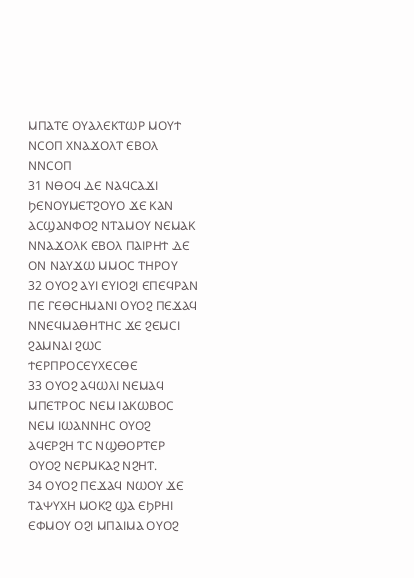ⲘⲠⲀⲦⲈ ⲞⲨⲀⲖⲈⲔⲦⲰⲢ ⲘⲞⲨϮ ⲚⲤⲞⲠ ⲬⲚⲀϪⲞⲖⲦ ⲈⲂⲞⲖ ⲚⲚⲤⲞⲠ
31 ⲚⲐⲞϤ ⲆⲈ ⲚⲀϤⲤⲀϪⲒ ϦⲈⲚⲞⲨⲘⲈⲦϨⲞⲨⲞ ϪⲈ ⲔⲀⲚ ⲀⲤϢⲀⲚⲪⲞϨ ⲚⲦⲀⲘⲞⲨ ⲚⲈⲘⲀⲔ ⲚⲚⲀϪⲞⲖⲔ ⲈⲂⲞⲖ ⲠⲀⲒⲢⲎϮ ⲆⲈ ⲞⲚ ⲚⲀⲨϪⲰ ⲘⲘⲞⲤ ⲦⲎⲢⲞⲨ
32 ⲞⲨⲞϨ ⲀⲨⲒ ⲈⲨⲒⲞϨⲒ ⲈⲠⲈϤⲢⲀⲚ ⲠⲈ ⲄⲈⲐⲤⲎⲘⲀⲚⲒ ⲞⲨⲞϨ ⲠⲈϪⲀϤ ⲚⲚⲈϤⲘⲀⲐⲎⲦⲎⲤ ϪⲈ ϨⲈⲘⲤⲒ ϨⲀⲘⲚⲀⲒ ϨⲰⲤ ϮⲈⲢⲠⲢⲞⲤⲈⲨⲬⲈⲤⲐⲈ
33 ⲞⲨⲞϨ ⲀϤⲰⲖⲒ ⲚⲈⲘⲀϤ ⲘⲠⲈⲦⲢⲞⲤ ⲚⲈⲘ ⲒⲀⲔⲰⲂⲞⲤ ⲚⲈⲘ ⲒⲰⲀⲚⲚⲎⲤ ⲞⲨⲞϨ ⲀϤⲈⲢϨⲎ ⲦⲤ ⲚϢⲐⲞⲢⲦⲈⲢ ⲞⲨⲞϨ ⲚⲈⲢⲘⲔⲀϨ ⲚϨⲎⲦ.
34 ⲞⲨⲞϨ ⲠⲈϪⲀϤ ⲚⲰⲞⲨ ϪⲈ ⲦⲀⲮⲨⲬⲎ ⲘⲞⲔϨ ϢⲀ ⲈϦⲢⲎⲒ ⲈⲪⲘⲞⲨ ⲞϨⲒ ⲘⲠⲀⲒⲘⲀ ⲞⲨⲞϨ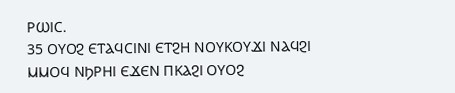ⲢⲰⲒⲤ.
35 ⲞⲨⲞϨ ⲈⲦⲀϤⲤⲒⲚⲒ ⲈⲦϨⲎ ⲚⲞⲨⲔⲞⲨϪⲒ ⲚⲀϤϨⲒ ⲘⲘⲞϤ ⲚϦⲢⲎⲒ ⲈϪⲈⲚ ⲠⲔⲀϨⲒ ⲞⲨⲞϨ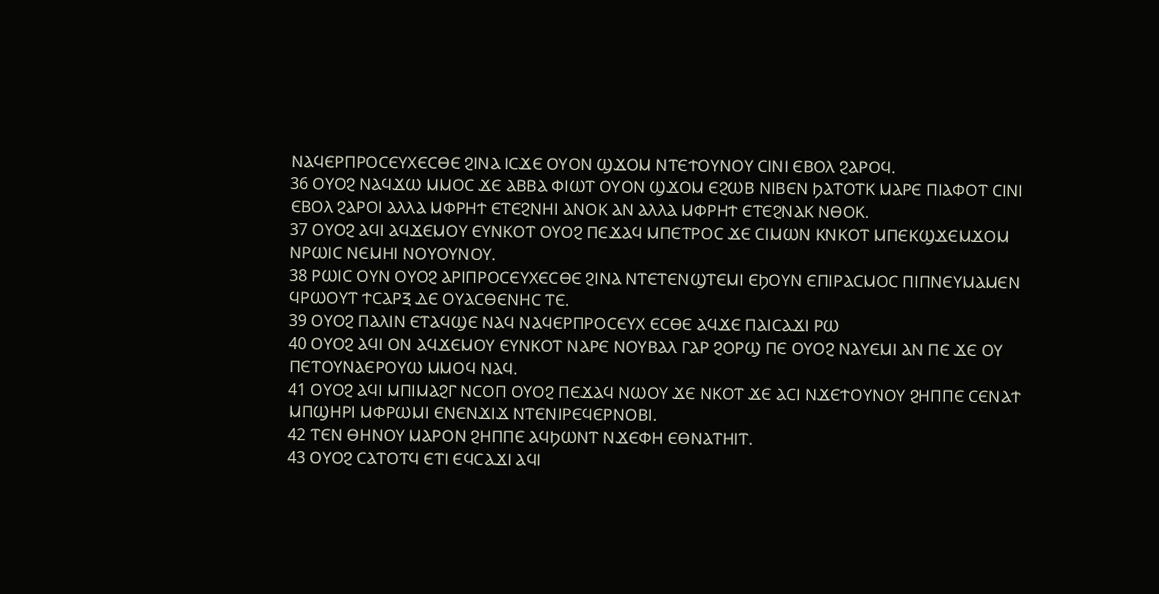ⲚⲀϤⲈⲢⲠⲢⲞⲤⲈⲨⲬⲈⲤⲐⲈ ϨⲒⲚⲀ ⲒⲤϪⲈ ⲞⲨⲞⲚ ϢϪⲞⲘ ⲚⲦⲈϮⲞⲨⲚⲞⲨ ⲤⲒⲚⲒ ⲈⲂⲞⲖ ϨⲀⲢⲞϤ.
36 ⲞⲨⲞϨ ⲚⲀϤϪⲰ ⲘⲘⲞⲤ ϪⲈ ⲀⲂⲂⲀ ⲪⲒⲰⲦ ⲞⲨⲞⲚ ϢϪⲞⲘ ⲈϨⲰⲂ ⲚⲒⲂⲈⲚ ϦⲀⲦⲞⲦⲔ ⲘⲀⲢⲈ ⲠⲒⲀⲪⲞⲦ ⲤⲒⲚⲒ ⲈⲂⲞⲖ ϨⲀⲢⲞⲒ ⲀⲖⲖⲀ ⲘⲪⲢⲎϮ ⲈⲦⲈϨⲚⲎⲒ ⲀⲚⲞⲔ ⲀⲚ ⲀⲖⲖⲀ ⲘⲪⲢⲎϮ ⲈⲦⲈϨⲚⲀⲔ ⲚⲐⲞⲔ.
37 ⲞⲨⲞϨ ⲀϤⲒ ⲀϤϪⲈⲘⲞⲨ ⲈⲨⲚⲔⲞⲦ ⲞⲨⲞϨ ⲠⲈϪⲀϤ ⲘⲠⲈⲦⲢⲞⲤ ϪⲈ ⲤⲒⲘⲰⲚ ⲔⲚⲔⲞⲦ ⲘⲠⲈⲔϢϪⲈⲘϪⲞⲘ ⲚⲢⲰⲒⲤ ⲚⲈⲘⲎⲒ ⲚⲞⲨⲞⲨⲚⲞⲨ.
38 ⲢⲰⲒⲤ ⲞⲨⲚ ⲞⲨⲞϨ ⲀⲢⲒⲠⲢⲞⲤⲈⲨⲬⲈⲤⲐⲈ ϨⲒⲚⲀ ⲚⲦⲈⲦⲈⲚϢⲦⲈⲘⲒ ⲈϦⲞⲨⲚ ⲈⲠⲒⲢⲀⲤⲘⲞⲤ ⲠⲒⲠⲚⲈⲨⲘⲀⲘⲈⲚ ϤⲢⲰⲞⲨⲦ ϮⲤⲀⲢⲜ ⲆⲈ ⲞⲨⲀⲤⲐⲈⲚⲎⲤ ⲦⲈ.
39 ⲞⲨⲞϨ ⲠⲀⲖⲒⲚ ⲈⲦⲀϤϢⲈ ⲚⲀϤ ⲚⲀϤⲈⲢⲠⲢⲞⲤⲈⲨⲬ ⲈⲤⲐⲈ ⲀϤϪⲈ ⲠⲀⲒⲤⲀϪⲒ ⲢⲰ
40 ⲞⲨⲞϨ ⲀϤⲒ ⲞⲚ ⲀϤϪⲈⲘⲞⲨ ⲈⲨⲚⲔⲞⲦ ⲚⲀⲢⲈ ⲚⲞⲨⲂⲀⲖ ⲄⲀⲢ ϨⲞⲢϢ ⲠⲈ ⲞⲨⲞϨ ⲚⲀⲨⲈⲘⲒ ⲀⲚ ⲠⲈ ϪⲈ ⲞⲨ ⲠⲈⲦⲞⲨⲚⲀⲈⲢⲞⲨⲰ ⲘⲘⲞϤ ⲚⲀϤ.
41 ⲞⲨⲞϨ ⲀϤⲒ ⲘⲠⲒⲘⲀϨⲄ ⲚⲤⲞⲠ ⲞⲨⲞϨ ⲠⲈϪⲀϤ ⲚⲰⲞⲨ ϪⲈ ⲚⲔⲞⲦ ϪⲈ ⲀⲤⲒ ⲚϪⲈϮⲞⲨⲚⲞⲨ ϨⲎⲠⲠⲈ ⲤⲈⲚⲀϮ ⲘⲠϢⲎⲢⲒ ⲘⲪⲢⲰⲘⲒ ⲈⲚⲈⲚϪⲒϪ ⲚⲦⲈⲚⲒⲢⲈϤⲈⲢⲚⲞⲂⲒ.
42 ⲦⲈⲚ ⲐⲎⲚⲞⲨ ⲘⲀⲢⲞⲚ ϨⲎⲠⲠⲈ ⲀϤϦⲰⲚⲦ ⲚϪⲈⲪⲎ ⲈⲐⲚⲀⲦⲎⲒⲦ.
43 ⲞⲨⲞϨ ⲤⲀⲦⲞⲦϤ ⲈⲦⲒ ⲈϤⲤⲀϪⲒ ⲀϤⲒ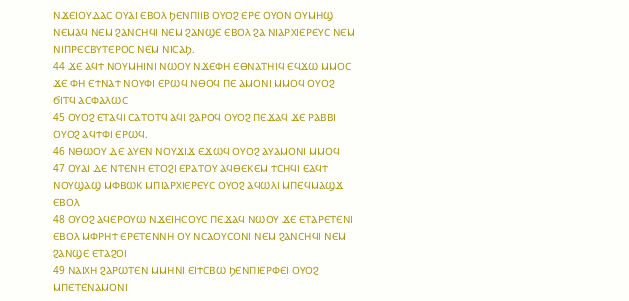ⲚϪⲈⲒⲞⲨⲆⲀⲤ ⲞⲨⲀⲒ ⲈⲂⲞⲖ ϦⲈⲚⲠⲒⲒⲂ ⲞⲨⲞϨ ⲈⲢⲈ ⲞⲨⲞⲚ ⲞⲨⲘⲎϢ ⲚⲈⲘⲀϤ ⲚⲈⲘ ϨⲀⲚⲤⲎϤⲒ ⲚⲈⲘ ϨⲀⲚϢⲈ ⲈⲂⲞⲖ ϨⲀ ⲚⲒⲀⲢⲬⲒⲈⲢⲈⲨⲤ ⲚⲈⲘ ⲚⲒⲠⲢⲈⲤⲂⲨⲦⲈⲢⲞⲤ ⲚⲈⲘ ⲚⲒⲤⲀϦ.
44 ϪⲈ ⲀϤϮ ⲚⲞⲨⲘⲎⲒⲚⲒ ⲚⲰⲞⲨ ⲚϪⲈⲪⲎ ⲈⲐⲚⲀⲦⲎⲒϤ ⲈϤϪⲰ ⲘⲘⲞⲤ ϪⲈ ⲪⲎ ⲈϮⲚⲀϮ ⲚⲞⲨⲪⲒ ⲈⲢⲰϤ ⲚⲐⲞϤ ⲠⲈ ⲀⲘⲞⲚⲒ ⲘⲘⲞϤ ⲞⲨⲞϨ ϬⲒⲦϤ ⲀⲤⲪⲀⲖⲰⲤ
45 ⲞⲨⲞϨ ⲈⲦⲀϤⲒ ⲤⲀⲦⲞⲦϤ ⲀϤⲒ ϨⲀⲢⲞϤ ⲞⲨⲞϨ ⲠⲈϪⲀϤ ϪⲈ ⲢⲀⲂⲂⲒ ⲞⲨⲞϨ ⲀϤϮⲪⲒ ⲈⲢⲰϤ.
46 ⲚⲐⲰⲞⲨ ⲆⲈ ⲀⲨⲈⲚ ⲚⲞⲨϪⲒϪ ⲈϪⲰϤ ⲞⲨⲞϨ ⲀⲨⲀⲘⲞⲚⲒ ⲘⲘⲞϤ
47 ⲞⲨⲀⲒ ⲆⲈ ⲚⲦⲈⲚⲎ ⲈⲦⲞϨⲒ ⲈⲢⲀⲦⲞⲨ ⲀϤⲐⲈⲔⲈⲘ ϮⲤⲎϤⲒ ⲈⲀϤϮ ⲚⲞⲨϢⲀϢ ⲘⲪⲂⲰⲔ ⲘⲠⲒⲀⲢⲬⲒⲈⲢⲈⲨⲤ ⲞⲨⲞϨ ⲀϤⲰⲖⲒ ⲘⲠⲈϤⲘⲀϢϪ ⲈⲂⲞⲖ
48 ⲞⲨⲞϨ ⲀϤⲈⲢⲞⲨⲰ ⲚϪⲈⲒⲎⲤⲞⲨⲤ ⲠⲈϪⲀϤ ⲚⲰⲞⲨ ϪⲈ ⲈⲦⲀⲢⲈⲦⲈⲚⲒ ⲈⲂⲞⲖ ⲘⲪⲢⲎϮ ⲈⲢⲈⲦⲈⲚⲚⲎ ⲞⲨ ⲚⲤⲀⲞⲨⲤⲞⲚⲒ ⲚⲈⲘ ϨⲀⲚⲤⲎϤⲒ ⲚⲈⲘ ϨⲀⲚϢⲈ ⲈⲦⲀϨⲞⲒ
49 ⲚⲀⲒⲬⲎ ϨⲀⲢⲰⲦⲈⲚ ⲘⲘⲎⲚⲒ ⲈⲒϮⲤⲂⲰ ϦⲈⲚⲠⲒⲈⲢⲪⲈⲒ ⲞⲨⲞϨ ⲘⲠⲈⲦⲈⲚⲀⲘⲞⲚⲒ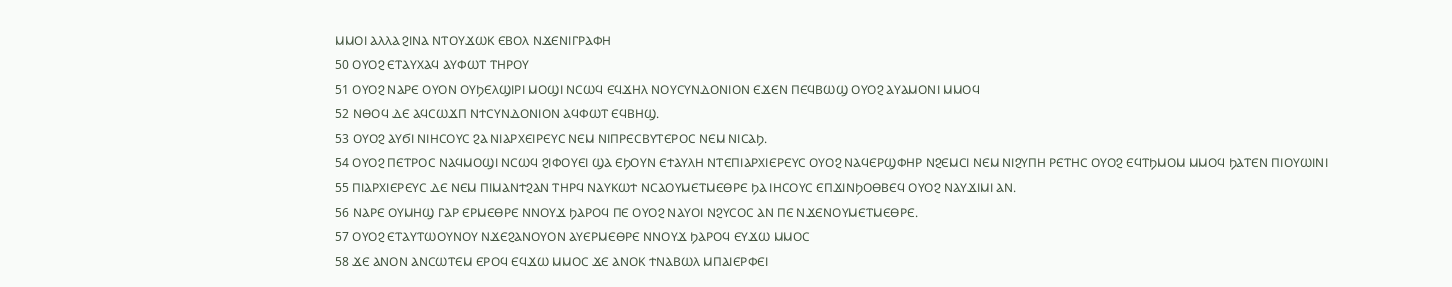ⲘⲘⲞⲒ ⲀⲖⲖⲀ ϨⲒⲚⲀ ⲚⲦⲞⲨϪⲰⲔ ⲈⲂⲞⲖ ⲚϪⲈⲚⲒⲄⲢⲀⲪⲎ
50 ⲞⲨⲞϨ ⲈⲦⲀⲨⲬⲀϤ ⲀⲨⲪⲰⲦ ⲦⲎⲢⲞⲨ
51 ⲞⲨⲞϨ ⲚⲀⲢⲈ ⲞⲨⲞⲚ ⲞⲨϦⲈⲖϢⲒⲢⲒ ⲘⲞϢⲒ ⲚⲤⲰϤ ⲈϤϪⲎⲖ ⲚⲞⲨⲤⲨⲚⲆⲞⲚⲒⲞⲚ ⲈϪⲈⲚ ⲠⲈϤⲂⲰϢ ⲞⲨⲞϨ ⲀⲨⲀⲘⲞⲚⲒ ⲘⲘⲞϤ
52 ⲚⲐⲞϤ ⲆⲈ ⲀϤⲤⲰϪⲠ ⲚϮⲤⲨⲚⲆⲞⲚⲒⲞⲚ ⲀϤⲪⲰⲦ ⲈϤⲂⲎϢ.
53 ⲞⲨⲞϨ ⲀⲨϬⲒ ⲚⲒⲎⲤⲞⲨⲤ ϨⲀ ⲚⲒⲀⲢⲬⲈⲒⲢⲈⲨⲤ ⲚⲈⲘ ⲚⲒⲠⲢⲈⲤⲂⲨⲦⲈⲢⲞⲤ ⲚⲈⲘ ⲚⲒⲤⲀϦ.
54 ⲞⲨⲞϨ ⲠⲈⲦⲢⲞⲤ ⲚⲀϤⲘⲞϢⲒ ⲚⲤⲰϤ ϨⲒⲪⲞⲨⲈⲒ ϢⲀ ⲈϦⲞⲨⲚ ⲈϮⲀⲨⲖⲎ ⲚⲦⲈⲠⲒⲀⲢⲬⲒⲈⲢⲈⲨⲤ ⲞⲨⲞϨ ⲚⲀϤⲈⲢϢⲪⲎⲢ ⲚϨⲈⲘⲤⲒ ⲚⲈⲘ ⲚⲒϨⲨⲠⲎ ⲢⲈⲦⲎⲤ ⲞⲨⲞϨ ⲈϤⲦϦⲘⲞⲘ ⲘⲘⲞϤ ϦⲀⲦⲈⲚ ⲠⲒⲞⲨⲰⲒⲚⲒ
55 ⲠⲒⲀⲢⲬⲒⲈⲢⲈⲨⲤ ⲆⲈ ⲚⲈⲘ ⲠⲒⲘⲀⲚϮϨⲀⲚ ⲦⲎⲢϤ ⲚⲀⲨⲔⲰϮ ⲚⲤⲀⲞⲨⲘⲈⲦⲘⲈⲐⲢⲈ ϦⲀ ⲒⲎⲤⲞⲨⲤ ⲈⲠϪⲒⲚϦⲞⲐⲂⲈϤ ⲞⲨⲞϨ ⲚⲀⲨϪⲒⲘⲒ ⲀⲚ.
56 ⲚⲀⲢⲈ ⲞⲨⲘⲎϢ ⲄⲀⲢ ⲈⲢⲘⲈⲐⲢⲈ ⲚⲚⲞⲨϪ ϦⲀⲢⲞϤ ⲠⲈ ⲞⲨⲞϨ ⲚⲀⲨⲞⲒ ⲚϨⲨⲤⲞⲤ ⲀⲚ ⲠⲈ ⲚϪⲈⲚⲞⲨⲘⲈⲦⲘⲈⲐⲢⲈ.
57 ⲞⲨⲞϨ ⲈⲦⲀⲨⲦⲰⲞⲨⲚⲞⲨ ⲚϪⲈϨⲀⲚⲞⲨⲞⲚ ⲀⲨⲈⲢⲘⲈⲐⲢⲈ ⲚⲚⲞⲨϪ ϦⲀⲢⲞϤ ⲈⲨϪⲰ ⲘⲘⲞⲤ
58 ϪⲈ ⲀⲚⲞⲚ ⲀⲚⲤⲰⲦⲈⲘ ⲈⲢⲞϤ ⲈϤϪⲰ ⲘⲘⲞⲤ ϪⲈ ⲀⲚⲞⲔ ϮⲚⲀⲂⲰⲖ ⲘⲠⲀⲒⲈⲢⲪⲈⲒ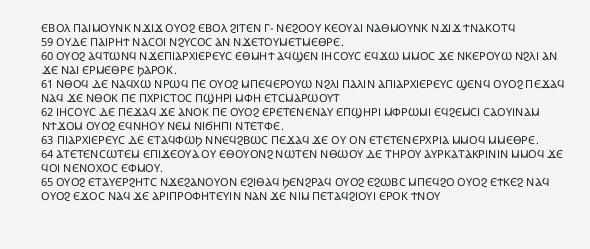ⲈⲂⲞⲖ ⲠⲀⲒⲘⲞⲨⲚⲔ ⲚϪⲒϪ ⲞⲨⲞϨ ⲈⲂⲞⲖ ϨⲒⲦⲈⲚ Ⲅ- ⲚⲈϨⲞⲞⲨ ⲔⲈⲞⲨⲀⲒ ⲚⲀⲐⲘⲞⲨⲚⲔ ⲚϪⲒϪ ϮⲚⲀⲔⲞⲦϤ
59 ⲞⲨⲆⲈ ⲠⲀⲒⲢⲎϮ ⲚⲀⲤⲞⲒ ⲚϨⲨⲤⲞⲤ ⲀⲚ ⲚϪⲈⲦⲞⲨⲘⲈⲦⲘⲈⲐⲢⲈ.
60 ⲞⲨⲞϨ ⲀϤⲦⲰⲚϤ ⲚϪⲈⲠⲒⲀⲢⲬⲒⲈⲢⲈⲨⲤ ⲈⲐⲘⲎϮ ⲀϤϢⲈⲚ ⲒⲎⲤⲞⲨⲤ ⲈϤϪⲰ ⲘⲘⲞⲤ ϪⲈ ⲚⲔⲈⲢⲞⲨⲰ ⲚϨⲖⲒ ⲀⲚ ϪⲈ ⲚⲀⲒ ⲈⲢⲘⲈⲐⲢⲈ ϦⲀⲢⲞⲔ.
61 ⲚⲐⲞϤ ⲆⲈ ⲚⲀϤⲬⲰ ⲚⲢⲰϤ ⲠⲈ ⲞⲨⲞϨ ⲘⲠⲈϤⲈⲢⲞⲨⲰ ⲚϨⲖⲒ ⲠⲀⲖⲒⲚ ⲀⲠⲒⲀⲢⲬⲒⲈⲢⲈⲨⲤ ϢⲈⲚϤ ⲞⲨⲞϨ ⲠⲈϪⲀϤ ⲚⲀϤ ϪⲈ ⲚⲐⲞⲔ ⲠⲈ ⲠⲬⲢⲒⲤⲦⲞⲤ ⲠϢⲎⲢⲒ ⲘⲪⲎ ⲈⲦⲤⲘⲀⲢⲰⲞⲨⲦ
62 ⲒⲎⲤⲞⲨⲤ ⲆⲈ ⲠⲈϪⲀϤ ϪⲈ ⲀⲚⲞⲔ ⲠⲈ ⲞⲨⲞϨ ⲈⲢⲈⲦⲈⲚⲈⲚⲀⲨ ⲈⲠϢⲎⲢⲒ ⲘⲪⲢⲰⲘⲒ ⲈϤϨⲈⲘⲤⲒ ⲤⲀⲞⲨⲒⲚⲀⲘ ⲚϮϪⲞⲘ ⲞⲨⲞϨ ⲈϤⲚⲎⲞⲨ ⲚⲈⲘ ⲚⲒϬⲎⲠⲒ ⲚⲦⲈⲦⲪⲈ.
63 ⲠⲒⲀⲢⲬⲒⲈⲢⲈⲨⲤ ⲆⲈ ⲈⲦⲀϤⲪⲰϦ ⲚⲚⲈϤϨⲂⲰⲤ ⲠⲈϪⲀϤ ϪⲈ ⲞⲨ ⲞⲚ ⲈⲦⲈⲦⲈⲚⲈⲢⲬⲢⲒⲀ ⲘⲘⲞϤ ⲘⲘⲈⲐⲢⲈ.
64 ⲀⲦⲈⲦⲈⲚⲤⲰⲦⲈⲘ ⲈⲠⲒϪⲈⲞⲨⲀ ⲞⲨ ⲈⲐⲞⲨⲞⲚϨ ⲚⲰⲦⲈⲚ ⲚⲐⲰⲞⲨ ⲆⲈ ⲦⲎⲢⲞⲨ ⲀⲨⲢⲔⲀⲦⲀⲔⲢⲒⲚⲒⲚ ⲘⲘⲞϤ ϪⲈ ϤⲞⲒ ⲚⲈⲚⲞⲬⲞⲤ ⲈⲪⲘⲞⲨ.
65 ⲞⲨⲞϨ ⲈⲦⲀⲨⲈⲢϨⲎⲦⲤ ⲚϪⲈϨⲀⲚⲞⲨⲞⲚ ⲈϨⲒⲐⲀϤ ϦⲈⲚϨⲢⲀϤ ⲞⲨⲞϨ ⲈϨⲰⲂⲤ ⲘⲠⲈϤϨⲞ ⲞⲨⲞϨ ⲈϮⲔⲈϨ ⲚⲀϤ ⲞⲨⲞϨ ⲈϪⲞⲤ ⲚⲀϤ ϪⲈ ⲀⲢⲒⲠⲢⲞⲪⲎⲦⲈⲨⲒⲚ ⲚⲀⲚ ϪⲈ ⲚⲒⲘ ⲠⲈⲦⲀϤϨⲒⲞⲨⲒ ⲈⲢⲞⲔ ϮⲚⲞⲨ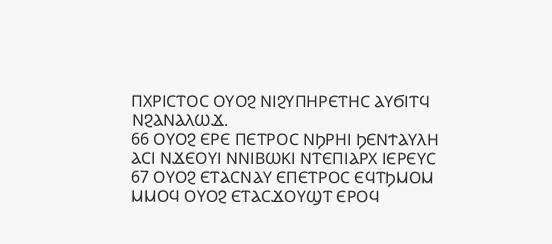ⲠⲬⲢⲒⲤⲦⲞⲤ ⲞⲨⲞϨ ⲚⲒϨⲨⲠⲎⲢⲈⲦⲎⲤ ⲀⲨϬⲒⲦϤ ⲚϨⲀⲚⲀⲖⲰϪ.
66 ⲞⲨⲞϨ ⲈⲢⲈ ⲠⲈⲦⲢⲞⲤ ⲚϦⲢⲎⲒ ϦⲈⲚϮⲀⲨⲖⲎ ⲀⲤⲒ ⲚϪⲈⲞⲨⲒ ⲚⲚⲒⲂⲰⲔⲒ ⲚⲦⲈⲠⲒⲀⲢⲬ ⲒⲈⲢⲈⲨⲤ
67 ⲞⲨⲞϨ ⲈⲦⲀⲤⲚⲀⲨ ⲈⲠⲈⲦⲢⲞⲤ ⲈϤⲦϦⲘⲞⲘ ⲘⲘⲞϤ ⲞⲨⲞϨ ⲈⲦⲀⲤϪⲞⲨϢⲦ ⲈⲢⲞϤ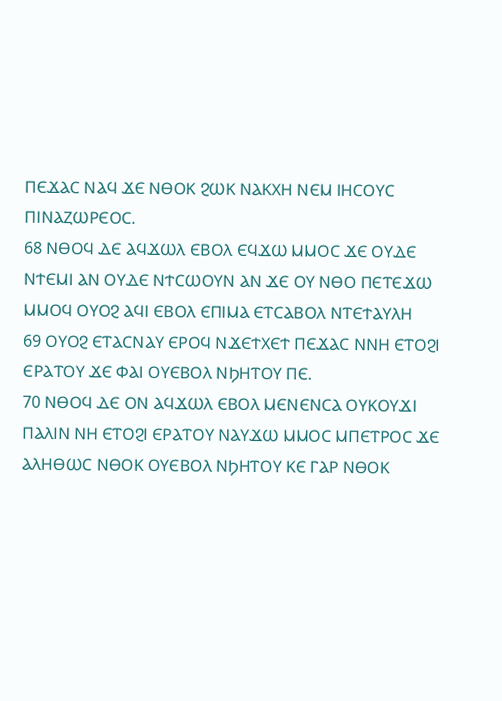ⲠⲈϪⲀⲤ ⲚⲀϤ ϪⲈ ⲚⲐⲞⲔ ϨⲰⲔ ⲚⲀⲔⲬⲎ ⲚⲈⲘ ⲒⲎⲤⲞⲨⲤ ⲠⲒⲚⲀⲌⲰⲢⲈⲞⲤ.
68 ⲚⲐⲞϤ ⲆⲈ ⲀϤϪⲰⲖ ⲈⲂⲞⲖ ⲈϤϪⲰ ⲘⲘⲞⲤ ϪⲈ ⲞⲨⲆⲈ ⲚϮⲈⲘⲒ ⲀⲚ ⲞⲨⲆⲈ ⲚϮⲤⲰⲞⲨⲚ ⲀⲚ ϪⲈ ⲞⲨ ⲚⲐⲞ ⲠⲈⲦⲈϪⲰ ⲘⲘⲞϤ ⲞⲨⲞϨ ⲀϤⲒ ⲈⲂⲞⲖ ⲈⲠⲒⲘⲀ ⲈⲦⲤⲀⲂⲞⲖ ⲚⲦⲈϮⲀⲨⲖⲎ
69 ⲞⲨⲞϨ ⲈⲦⲀⲤⲚⲀⲨ ⲈⲢⲞϤ ⲚϪⲈϮⲬⲈϮ ⲠⲈϪⲀⲤ ⲚⲚⲎ ⲈⲦⲞϨⲒ ⲈⲢⲀⲦⲞⲨ ϪⲈ ⲪⲀⲒ ⲞⲨⲈⲂⲞⲖ ⲚϦⲎⲦⲞⲨ ⲠⲈ.
70 ⲚⲐⲞϤ ⲆⲈ ⲞⲚ ⲀϤϪⲰⲖ ⲈⲂⲞⲖ ⲘⲈⲚⲈⲚⲤⲀ ⲞⲨⲔⲞⲨϪⲒ ⲠⲀⲖⲒⲚ ⲚⲎ ⲈⲦⲞϨⲒ ⲈⲢⲀⲦⲞⲨ ⲚⲀⲨϪⲰ ⲘⲘⲞⲤ ⲘⲠⲈⲦⲢⲞⲤ ϪⲈ ⲀⲖⲎⲐⲰⲤ ⲚⲐⲞⲔ ⲞⲨⲈⲂⲞⲖ ⲚϦⲎⲦⲞⲨ ⲔⲈ ⲄⲀⲢ ⲚⲐⲞⲔ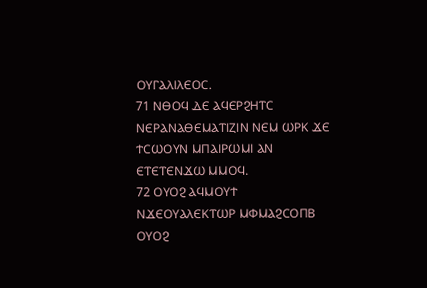ⲞⲨⲄⲀⲖⲒⲖⲈⲞⲤ.
71 ⲚⲐⲞϤ ⲆⲈ ⲀϤⲈⲢϨⲎⲦⲤ ⲚⲈⲢⲀⲚⲀⲐⲈⲘⲀⲦⲒⲌⲒⲚ ⲚⲈⲘ ⲰⲢⲔ ϪⲈ ϮⲤⲰⲞⲨⲚ ⲘⲠⲀⲒⲢⲰⲘⲒ ⲀⲚ ⲈⲦⲈⲦⲈⲚϪⲰ ⲘⲘⲞϤ.
72 ⲞⲨⲞϨ ⲀϤⲘⲞⲨϮ ⲚϪⲈⲞⲨⲀⲖⲈⲔⲦⲰⲢ ⲘⲪⲘⲀϨⲤⲞⲠⲂ ⲞⲨⲞϨ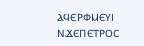ⲀϤⲈⲢⲪⲘⲈⲨⲒ ⲚϪⲈⲠⲈⲦⲢⲞⲤ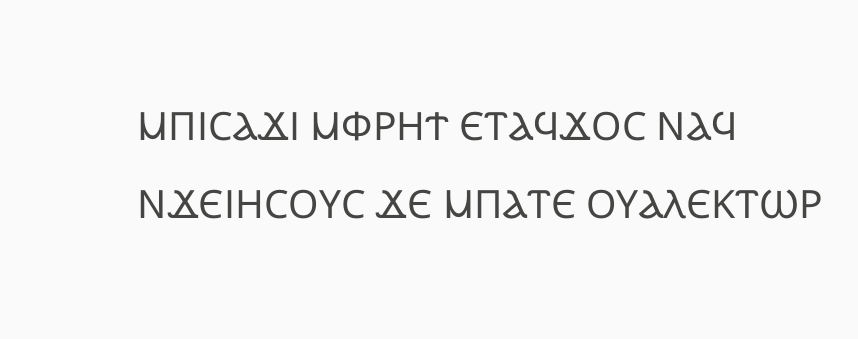ⲘⲠⲒⲤⲀϪⲒ ⲘⲪⲢⲎϮ ⲈⲦⲀϤϪⲞⲤ ⲚⲀϤ ⲚϪⲈⲒⲎⲤⲞⲨⲤ ϪⲈ ⲘⲠⲀⲦⲈ ⲞⲨⲀⲖⲈⲔⲦⲰⲢ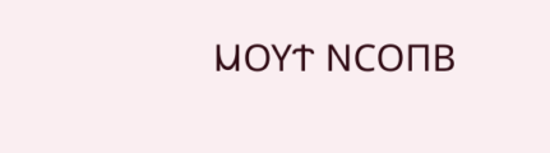ⲘⲞⲨϮ ⲚⲤⲞⲠⲂ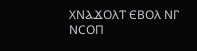ⲬⲚⲀϪⲞⲖⲦ ⲈⲂⲞⲖ ⲚⲄ ⲚⲤⲞⲠ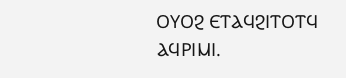ⲞⲨⲞϨ ⲈⲦⲀϤϨⲒⲦⲞⲦϤ ⲀϤⲢⲒⲘⲒ.